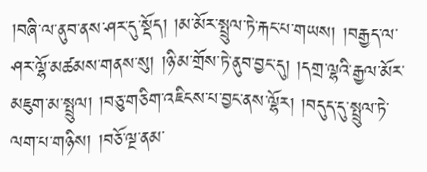།བཞི་ལ་ནུབ་ནས་ཤར་དུ་སྡོད། །མ་མོར་སྤྲུལ་ཏེ་རྐང་པ་གཡས། །བརྒྱད་ལ་ཤར་ལྷོ་མཚམས་གནས་སུ། །ཉི་མ་གྲོས་ཏེ་ནུབ་བྱང་དུ། །དགྲ་ལྷའི་རྒྱལ་མོར་མཇུག་མ་སྤྲུལ། །བཅུ་གཅིག་འཇིངས་པ་བྱང་ནས་ལྷོར། །བདུད་དུ་སྤྲུལ་ཏེ་ལག་པ་གཉིས། །བཅོ་ལྔ་ནམ་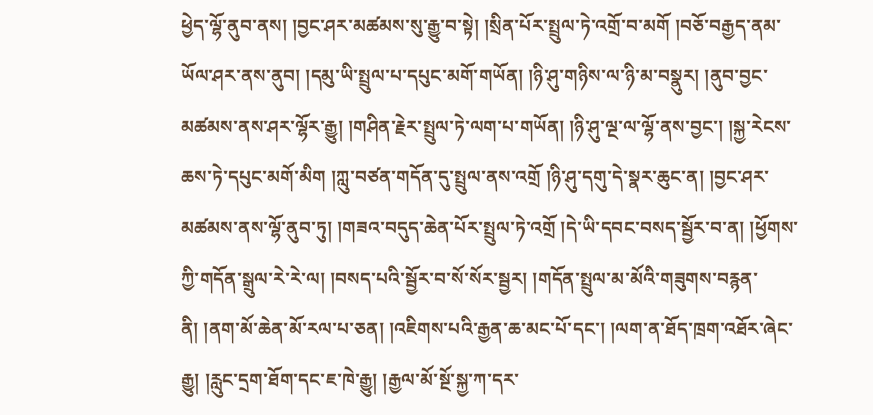ཕྱེད་ལྷོ་ནུབ་ནས། །བྱང་ཤར་མཚམས་སུ་རྒྱུ་བ་སྟེ། །སྲིན་པོར་སྤྲུལ་ཏེ་འགྲོ་བ་མགོ །བཅོ་བརྒྱད་ནམ་ཡོལ་ཤར་ནས་ནུབ། །དམུ་ཡི་སྤྲུལ་པ་དཔུང་མགོ་གཡོན། །ཉི་ཤུ་གཉིས་ལ་ཉི་མ་བསྣུར། །ནུབ་བྱང་མཚམས་ནས་ཤར་ལྷོར་རྒྱུ། །གཤིན་རྗེར་སྤྲུལ་ཏེ་ལག་པ་གཡོན། །ཉི་ཤུ་ལྔ་ལ་ལྷོ་ནས་བྱང་། །སྐྱ་རེངས་ཆས་ཏེ་དཔུང་མགོ་མིག །ཀླུ་བཙན་གདོན་དུ་སྤྲུལ་ནས་འགྲོ །ཉི་ཤུ་དགུ་དེ་སྣར་ཆུང་ན། །བྱང་ཤར་མཚམས་ནས་ལྷོ་ནུབ་ཏུ། །གཟའ་བདུད་ཆེན་པོར་སྤྲུལ་ཏེ་འགྲོ །དེ་ཡི་དབང་བསད་སྦྱོར་བ་ན། །ཕྱོགས་ཀྱི་གདོན་སྒྲུལ་རེ་རེ་ལ། །བསད་པའི་སྦྱོར་བ་སོ་སོར་སྦྱར། །གདོན་སྤྲུལ་མ་མོའི་གཟུགས་བརྙན་ནི། །ནག་མོ་ཆེན་མོ་རལ་པ་ཅན། །འཇིགས་པའི་རྒྱན་ཆ་མང་པོ་དང་། །ལག་ན་ཐོད་ཁྲག་འཐོར་ཞེང་རྒྱུ། །རླུང་དྲག་ཐོག་དང་ཇ་ཁེ་རྒྱུ། །རྒྱལ་མོ་སྔོ་སྐྱ་ཀ་དར་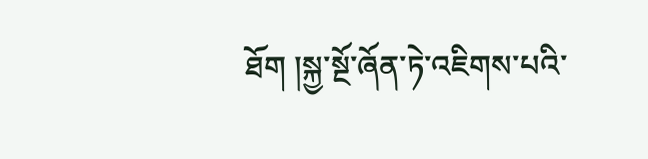ཐོག །སྐྱ་སྔོ་ཞོན་ཏེ་འཇིགས་པའི་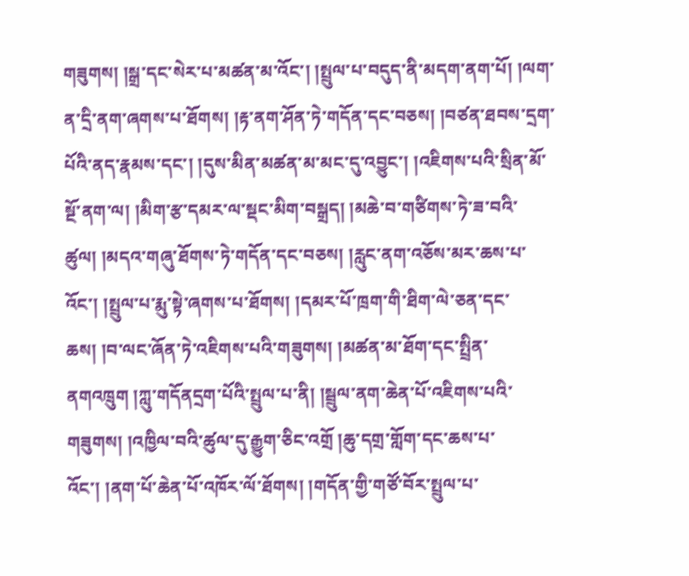གཟུགས། །སྒྲ་དང་སེར་པ་མཚན་མ་འོང་། །སྤྲུལ་པ་བདུད་ནི་མདག་ནག་པོ། །ལག་ན་དྲི་ནག་ཞགས་པ་ཐོགས། །རྟ་ནག་ཤོན་ཏེ་གདོན་དང་བཅས། །བཙན་ཐབས་དྲག་པོའི་ནད་རྣམས་དང་། །དུས་མིན་མཚན་མ་མང་དུ་འབྱུང་། །འཇིགས་པའི་སྲིན་མོ་སྔོ་ནག་ལ། །མིག་རྩ་དམར་ལ་སྡང་མིག་བསྒྲད། །མཆེ་བ་གཙིགས་ཏེ་ཟ་བའི་ཚུལ། །མདའ་གཞུ་ཐོགས་ཏེ་གདོན་དང་བཅས། །རླུང་ནག་འཅོས་མར་ཆས་པ་འོང་། །སྤྲུལ་པ་རྨུ་སྟེ་ཞགས་པ་ཐོགས། །དམར་པོ་ཁྲག་གི་ཐིག་ལེ་ཅན་དང་ཆས། །བ་ལང་ཞོན་ཏེ་འཇིགས་པའི་གཟུགས། །མཚན་མ་ཐོག་དང་སྤྲིན་ནགའཁྲུག །ཀླུ་གདོནདྲག་པོའི་སྤྲུལ་པ་ནི། །སྦྲུལ་ནག་ཆེན་པོ་འཇིགས་པའི་གཟུགས། །འཁྱིལ་བའི་ཚུལ་དུ་རྒྱུག་ཅིང་འགྲོ །ཆུ་དགྲ་གློག་དང་ཆས་པ་འོང་། །ནག་པོ་ཆེན་པོ་འཁོར་ལོ་ཐོགས། །གདོན་གྱི་གཙོ་བོར་སྤྲུལ་པ་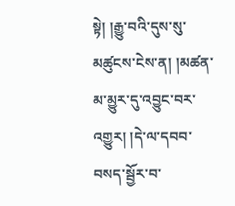སྟེ། །རྒྱུ་བའི་དུས་སུ་མཚུངས་ངེས་ན། །མཚན་མ་མྱུར་དུ་འབྱུང་བར་འགྱུར། །དེ་ལ་དབབ་བསད་སྦྱོར་བ་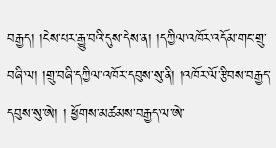བརྒྱད། །ངེས་པར་རྒྱུ་བའི་དུས་དེས་ན། །དཀྱིལ་འཁོར་འདོམ་གང་གྲུ་བཞི་ལ། །གྲུ་བཞི་དཀྱིལ་འཁོར་དབུས་སུ་ནི། །འཁོར་ལོ་རྩིབས་བརྒྱད་དབུས་སུ་ཨེ། ། ཕྱོགས་མཚམས་བརྒྱད་ལ་ཨེ་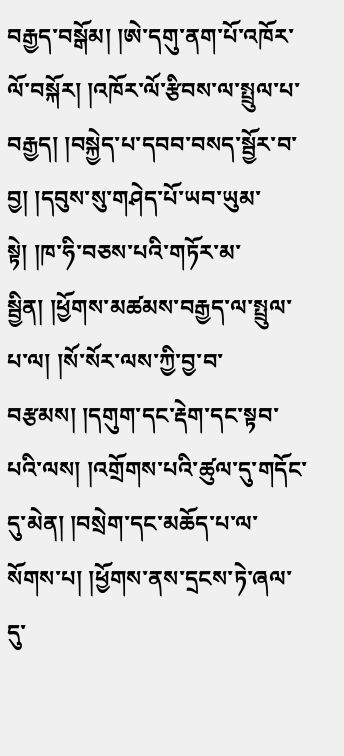བརྒྱད་བསྒོམ། །ཨེ་དགུ་ནག་པོ་འཁོར་ལོ་བསྐོར། །འཁོར་ལོ་རྩིབས་ལ་སྤྲུལ་པ་བརྒྱད། །བསྐྱེད་པ་དབབ་བསད་སྦྱོར་བ་བྱ། །དབུས་སུ་གཤེད་པོ་ཡབ་ཡུམ་སྟེ། །ཁ་ཧི་བཅས་པའི་གཏོར་མ་སྦྱིན། །ཕྱོགས་མཚམས་བརྒྱད་ལ་སྤྲུལ་པ་ལ། །སོ་སོར་ལས་ཀྱི་བྱ་བ་བརྩམས། །དགུག་དང་རྡེག་དང་སྟབ་པའི་ལས། །འགྲོགས་པའི་ཚུལ་དུ་གདོང་དུ་མེན། །བསྲེག་དང་མཆོད་པ་ལ་སོགས་པ། །ཕྱོགས་ནས་དྲངས་ཏེ་ཞལ་དུ་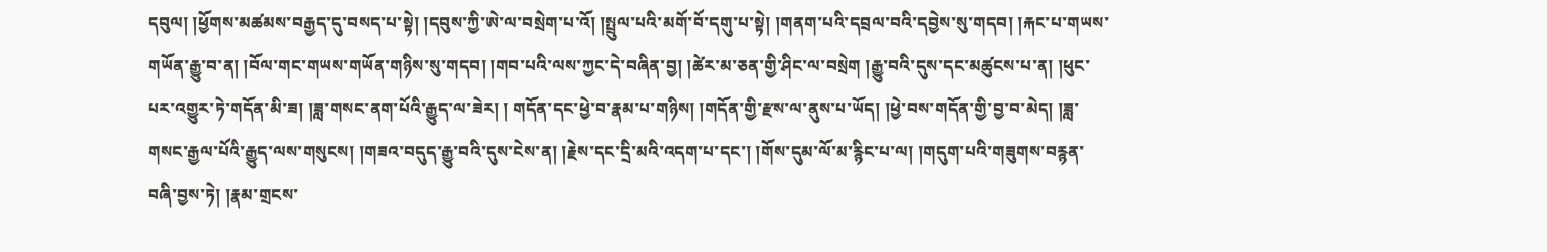དབུལ། །ཕྱོགས་མཚམས་བརྒྱད་དུ་བསད་པ་སྟེ། །དབུས་ཀྱི་ཨེ་ལ་བསྲེག་པ་འོ། །སྤྲུལ་པའི་མགོ་བོ་དགུ་པ་སྟེ། །གནག་པའི་དབྲལ་བའི་དབྱེས་སུ་གདབ། །རྐང་པ་གཡས་གཡོན་རྒྱུ་བ་ན། །བོལ་གང་གཡས་གཡོན་གཉིས་སུ་གདབ། །གབ་པའི་ལས་ཀྱང་དེ་བཞིན་བྱ། །ཚེར་མ་ཅན་གྱི་ཤིང་ལ་བསྲེག །རྒྱུ་བའི་དུས་དང་མཚུངས་པ་ན། །ཕུང་པར་འགྱུར་ཏེ་གདོན་མི་ཟ། །ཟླ་གསང་ནག་པོའི་རྒྱུད་ལ་ཟེར། ། གདོན་དང་ཕྱེ་བ་རྣམ་པ་གཉིས། །གདོན་གྱི་རྫས་ལ་ནུས་པ་ཡོད། །ཕྱེ་བས་གདོན་གྱི་བྱ་བ་མེད། །ཟླ་གསང་རྒྱལ་པོའི་རྒྱུད་ལས་གསུངས། །གཟའ་བདུད་རྒྱུ་བའི་དུས་ངེས་ན། །རྗེས་དང་དྲི་མའི་འདག་པ་དང་། །གོས་དུམ་ལོ་མ་རྙིང་པ་ལ། །གདུག་པའི་གཟུགས་བརྙན་བཞི་བྱས་ཏེ། །རྣམ་གྲངས་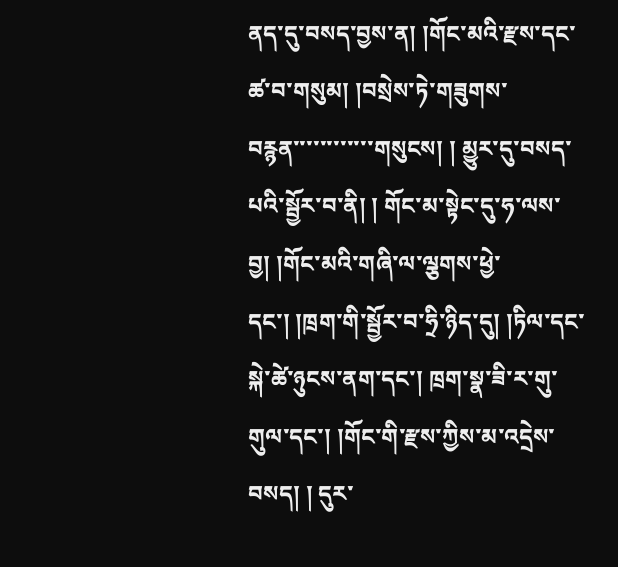ནད་དུ་བསད་བྱས་ན། །གོང་མའི་རྫས་དང་ཚ་བ་གསུམ། །བསྲེས་ཏེ་གཟུགས་བརྙན་་་་་་་་་་་་གསུངས། ། མྱུར་དུ་བསད་པའི་སྦྱོར་བ་ནི། ། གོང་མ་སྟེང་དུ་ཧ་ལས་བྱ། །གོང་མའི་གཞི་ལ་ལྕགས་ཕྱེ་དང་། །ཁྲག་གི་སྦྱོར་བ་ཧྲི་ཉིད་དུ། །ཏིལ་དང་སྐེ་ཚེ་ཉུངས་ནག་དང་། ཁྲག་སྣ་ཟི་ར་གུ་གུལ་དང་། །གོང་གི་རྫས་ཀྱིས་མ་འདྲེས་བསད། ། དུར་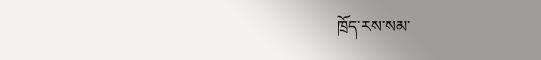ཁྲོད་རས་སམ་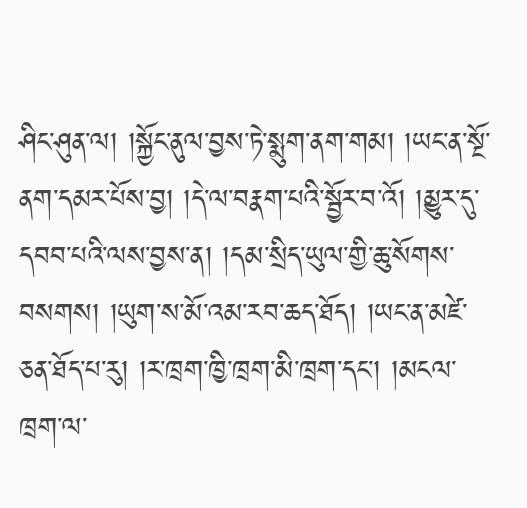ཤིང་ཤུན་ལ། །སྐྱོང་ནུལ་བྱས་ཏེ་སྨུག་ནག་གམ། །ཡང་ན་སྔོ་ནག་དམར་པོས་བྱ། །དེ་ལ་བརྣག་པའི་སྦྱོར་བ་འོ། །མྱུར་དུ་དབབ་པའི་ལས་བྱས་ན། །དམ་སྲིད་ཡུལ་གྱི་ཆུ་སོགས་བསགས། །ཡུག་ས་མོ་འམ་རབ་ཆད་ཐོད། །ཡང་ན་མཛེ་ཅན་ཐོད་པ་རུ། །ར་ཁྲག་ཁྱི་ཁྲག་མི་ཁྲག་དང་། །མངལ་ཁྲག་ལ་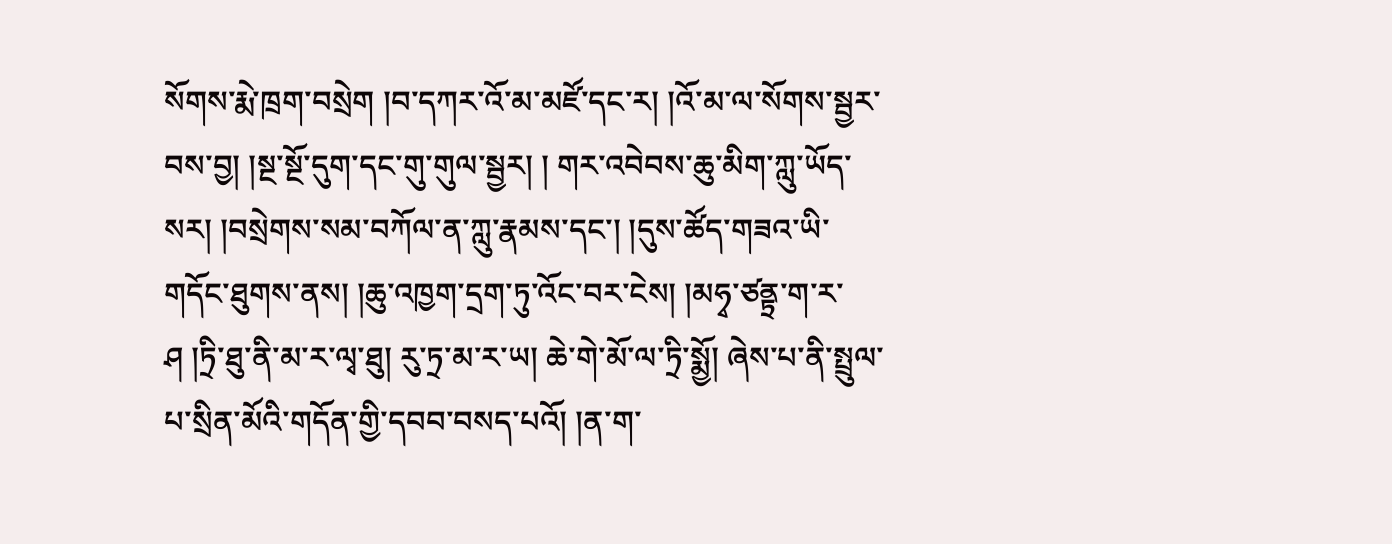སོགས་རྨེ་ཁྲག་བསྲེག །བ་དཀར་འོ་མ་མཛོ་དང་ར། །འོ་མ་ལ་སོགས་སྦྱར་བས་བྱ། །སྔ་སྔོ་དུག་དང་གུ་གུལ་སྦྱར། ། གར་འབེབས་ཆུ་མིག་ཀླུ་ཡོད་སར། །བསྲེགས་སམ་བཀོལ་ན་ཀླུ་རྣམས་དང་། །དུས་ཚོད་གཟའ་ཡི་གདོང་ཐུགས་ནས། །ཆུ་འཁྱག་དྲག་ཏུ་འོང་བར་ངེས། །མཧྭ་ཙནྟྲ་ག་ར་ཤ །ཏྲི་ཐུ་ནི་མ་ར་ལྭ་ཐུ། རུ་ཏྲ་མ་ར་ཡ། ཆེ་གེ་མོ་ལ་ཏྲི་སྨྱོ། ཞེས་པ་ནི་སྤྲུལ་པ་སྲིན་མོའི་གདོན་གྱི་དབབ་བསད་པའོ། །ན་ག་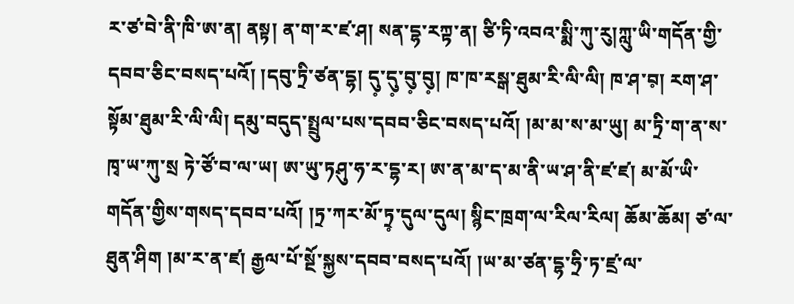ར་ཙ་བེ་ནི་ཁི་ཨ་ན། ནསྟ། ན་ག་ར་ཛ་ཤ། སན་དྷ་རཀྟ་ན། ཙི་ཏི་འབའ་སྨི་ཀུ་རུ།ཀླུ་ཡི་གདོན་གྱི་དབབ་ཅིང་བསད་པའོ། །དབུ་ཏྲི་ཙན་དྷ། དུ༷་དུ༷་བུ༷་བུ༷། ཁ་ཁ་རསྒ་ཐུམ་རི་ལི་ལི། ཁ་ཤ་བ༷། རག་ཤ་སྟོམ་ཐུམ་རི་ལི་ལི། དམུ་བདུད་སྤྲུལ་པས་དབབ་ཅིང་བསད་པའོ། །མ་མ་ས་མ་ཡུ། མ་ཏྲི་ག་ན་ས་ཁྭ་ཡ་ཀུ་སྲ ཏེ་ཙོ་བ་ལ་ཡ། ཨ་ཡུ་ཏཤུ་ཧ་ར་དྷ་ར། ཨ་ན་མ་ད་མ་ནི་ཡ་ཤ་ནི་ཛ་ཛ། མ་མོ་ཡི་གདོན་གྱིས་གསད་དབབ་པའོ། །ཏྲ་ཀར་མོ་ཏྲ༷་དུལ་དུལ། སྙིང་ཁྲག་ལ་རིལ་རིལ། ཆོམ་ཆོམ། ཙ་ལ་ཐུན་ཤིག །མ་ར་ན་ཛ། རྒྱལ་པོ་སྔོ་སྐྱས་དབབ་བསད་པའོ། །ཡ་མ་ཙན་དྷ་ཧྲི་ཏ་ཛྲ་ལ་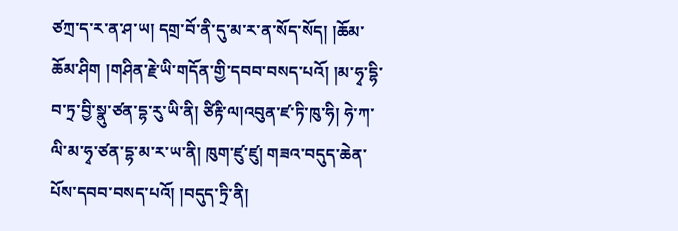ཙཀྲ་ད་ར་ན་ཤ་ཡ། དགྲ་བོ་ནི་དུ་མ་ར་ན་སོད་སོད། །ཆོམ་ཆོམ་ཤིག །གཤིན་རྗེ་ཡི་གདོན་གྱི་དབབ་བསད་པའོ། །མ་ཧྭ་དྷི་བ་ཏྲ་བྱི་སྣུ་ཙན་དྷ་རུ་ཡི་ནི། ཙིརྟི་ལ།འབུན་ཛ་ཏི་ཁུ་ཧི། ཧེ་ཀ་ལི་མ་ཧྭ་ཙན་དྷ་མ་ར་ཡ་ནི། ཁུག་ཛུ་ཛུ། གཟའ་བདུད་ཆེན་པོས་དབབ་བསད་པའོ། །བདུད་ཏྲི་ནི།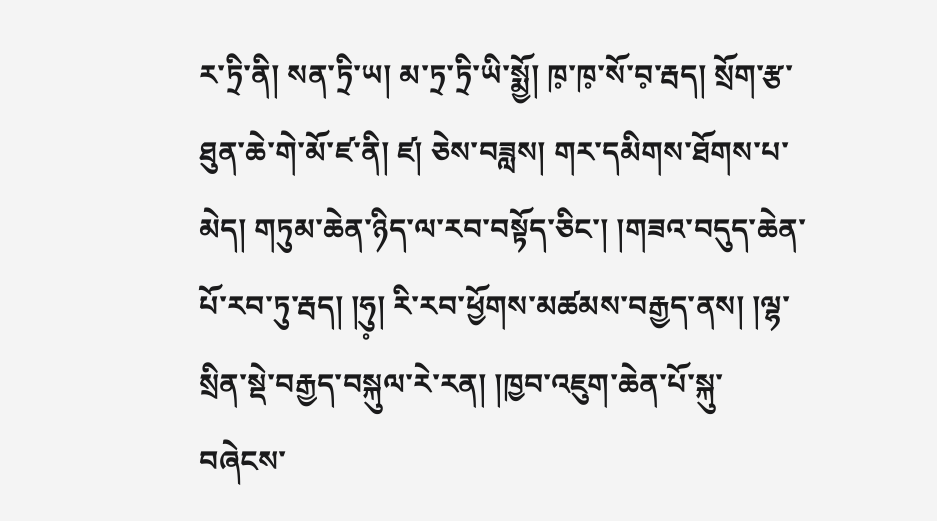ར་ཏྲི་ནི། སན་ཏྲི་ཡ། མ་ཏྲ་ཏྲི་ཡི་སྨྱོ། ཁ༷་ཁ༷་སོ་བ༷་རྦད། སྲོག་རྩ་ཐུན་ཆེ་གེ་མོ་ཛ་ནི། ཛ། ཅེས་བཟླས། གར་དམིགས་ཐོགས་པ་མེད། གཏུམ་ཆེན་ཉིད་ལ་རབ་བསྟོད་ཅིང་། །གཟའ་བདུད་ཆེན་པོ་རབ་ཏུ་རྦད། །ཧུ༷། རི་རབ་ཕྱོགས་མཚམས་བརྒྱད་ནས། །ལྷ་སྲིན་སྡེ་བརྒྱད་བསྐུལ་རེ་རན། །ཁྱབ་འཇུག་ཆེན་པོ་སྐུ་བཞེངས་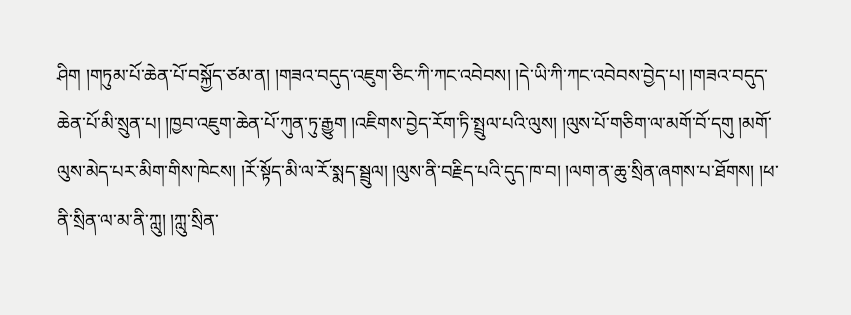ཤིག །གཏུམ་པོ་ཆེན་པོ་བསྐྱོད་ཙམ་ན། །གཟའ་བདུད་འཇུག་ཅིང་ཀི་ཀང་འབེབས། །དེ་ཡི་ཀི་ཀང་འབེབས་བྱེད་པ། །གཟའ་བདུད་ཆེན་པོ་མི་སྲུན་པ། །ཁྱབ་འཇུག་ཆེན་པོ་ཀུན་ཏུ་རྒྱུག །འཇིགས་བྱེད་རོག་ཏི་སྤྲུལ་པའི་ལུས། །ལུས་པོ་གཅིག་ལ་མགོ་བོ་དགུ །མགོ་ལུས་མེད་པར་མིག་གིས་ཁེངས། །རོ་སྟོད་མི་ལ་རོ་སྨད་སྦྲུལ། །ལུས་ནི་བརྗིད་པའི་དུད་ཁ་བ། །ལག་ན་ཆུ་སྲིན་ཞགས་པ་ཐོགས། །ཕ་ནི་སྲིན་ལ་མ་ནི་ཀླུ། །ཀླུ་སྲིན་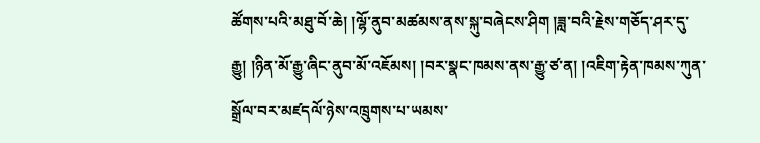ཚོགས་པའི་མཐུ་བོ་ཆེ། །ལྷོ་ནུབ་མཚམས་ནས་སྐུ་བཞེངས་ཤིག །ཟླ་བའི་རྗེས་གཅོད་ཤར་དུ་རྒྱུ། །ཉིན་མོ་རྒྱུ་ཞིང་ནུབ་མོ་འཇོམས། །བར་སྣང་ཁམས་ནས་རྒྱུ་ཙ་ན། །འཇིག་རྟེན་ཁམས་ཀུན་སྒྲོལ་བར་མཛདལོ་ཉེས་འཁྲུགས་པ་ཡམས་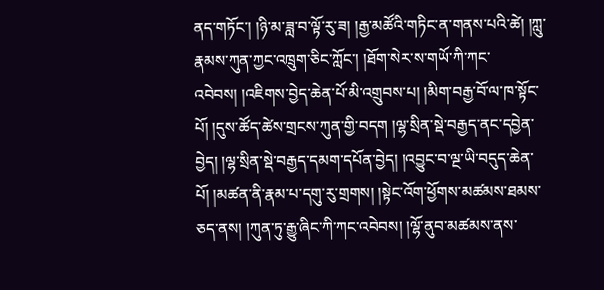ནད་གཏོང་། །ཉི་མ་ཟླ་བ་ལྟོ་རུ་ཟ། །རྒྱ་མཚོའི་གཏིང་ན་གནས་པའི་ཚེ། །ཀླུ་རྣམས་ཀུན་ཀྱང་འཁྲུག་ཅིང་ཀློང་། །ཐོག་སེར་ས་གཡོ་ཀི་ཀང་འབེབས། །འཇིགས་བྱེད་ཆེན་པོ་མི་འགྲུབས་པ། །མིག་བརྒྱ་བོ་ལ་ཁ་སྟོང་པོ། །དུས་ཚོད་ཚེས་གྲངས་ཀུན་གྱི་བདག །ལྷ་སྲིན་སྡེ་བརྒྱད་ནང་དབྱེན་བྱེད། །ལྷ་སྲིན་སྡེ་བརྒྱད་དམག་དཔོན་བྱེད། །འབྱུང་བ་ལྔ་ཡི་བདུད་ཆེན་པོ། །མཚན་ནི་རྣམ་པ་དགུ་རུ་གྲགས། །སྟེང་འོག་ཕྱོགས་མཚམས་ཐམས་ཅད་ནས། །ཀུན་ཏུ་རྒྱུ་ཞིང་ཀི་ཀང་འབེབས། །ལྷོ་ནུབ་མཚམས་ནས་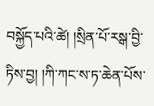བསྐྱོད་པའི་ཚེ། །སྲིན་པོ་རསྒ་བྱི་ཏིས་བྱ། །ཀི་ཀང་ས་ཏ་ཆེན་པོས་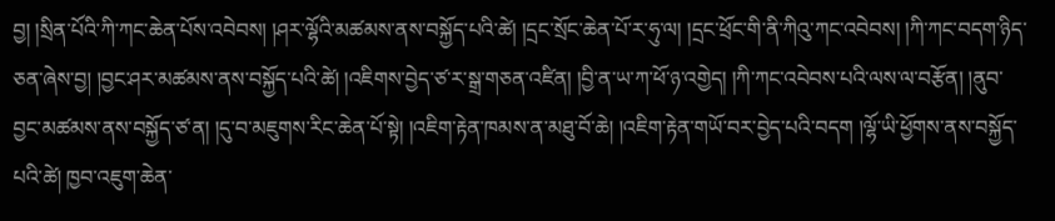བྱ། །སྲིན་པོའི་ཀི་ཀང་ཆེན་པོས་འབེབས། །ཤར་ལྷོའི་མཚམས་ནས་བསྐྱོད་པའི་ཚེ། །དྲང་སྲོང་ཆེན་པོ་ར་ཧུ་ལ། །དྲང་ཕྲོང་གི་ནི་ཀིའུ་ཀང་འབེབས། །ཀི་ཀང་བདག་ཉིད་ཅན་ཞེས་བྱ། །བྱང་ཤར་མཚམས་ནས་བསྐྱོད་པའི་ཚེ། །འཇིགས་བྱེད་ཙ་ར་སྒྲ་གཅན་འཛིན། །བྱི་ན་ཡ་ཀ་ཕོ་ཉ་འགྱེད། །ཀི་ཀང་འབེབས་པའི་ལས་ལ་བརྩོན། །ནུབ་བྱང་མཚམས་ནས་བསྐྱོད་ཙ་ན། །དུ་བ་མཇུགས་རིང་ཆེན་པོ་སྟེ། །འཇིག་རྟེན་ཁམས་ན་མཐུ་བོ་ཆེ། །འཇིག་རྟེན་གཡོ་བར་བྱེད་པའི་བདག །ལྷོ་ཡི་ཕྱོགས་ནས་བསྐྱོད་པའི་ཚེ། ཁྱབ་འཇུག་ཆེན་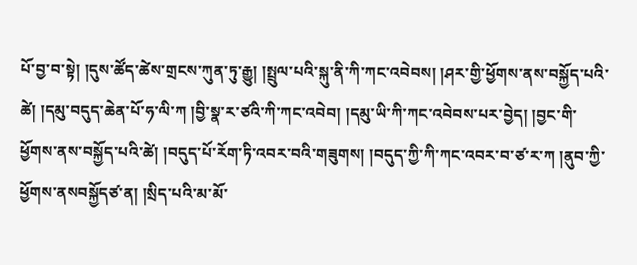པོ་བྱ་བ་སྟེ། །དུས་ཚོད་ཚེས་གྲངས་ཀུན་ཏུ་རྒྱུ། །སྤྲུལ་པའི་སྐུ་ནི་ཀི་ཀང་འབེབས། །ཤར་གྱི་ཕྱོགས་ནས་བསྐྱོད་པའི་ཚེ། །དམུ་བདུད་ཆེན་པོ་ཧ་ལི་ཀ །བྱི་སྣ་ར་ཙའི་ཀི་ཀང་འབེབ། །དམུ་ཡི་ཀི་ཀང་འབེབས་པར་བྱེད། །བྱང་གི་ཕྱོགས་ནས་བསྐྱོད་པའི་ཚེ། །བདུད་པོ་རོག་ཏི་འབར་བའི་གཟུགས། །བདུད་ཀྱི་ཀི་ཀང་འབར་བ་ཙ་ར་ཀ །ནུབ་ཀྱི་ཕྱོགས་ནསབསྐྱོདཙ་ན། །སྲིད་པའི་མ་མོ་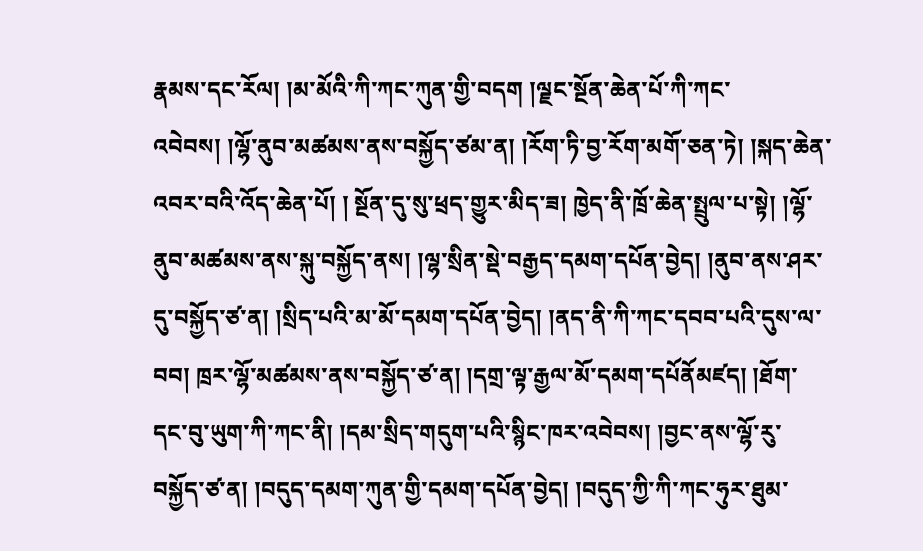རྣམས་དང་རོལ། །མ་མོའི་ཀི་ཀང་ཀུན་གྱི་བདག །ལྗང་སྔོན་ཆེན་པོ་ཀི་ཀང་འབེབས། །ལྷོ་ནུབ་མཚམས་ནས་བསྐྱོད་ཙམ་ན། །རོག་ཏི་བྱ་རོག་མགོ་ཅན་ཏེ། །སྐད་ཆེན་འབར་བའི་འོད་ཆེན་པོ། ། སྔོན་དུ་སུ་ཕྲད་གྱུར་མིད་ཟ། ཁྱེད་ནི་ཁྲོ་ཆེན་སྤྲུལ་པ་སྟེ། །ལྷོ་ནུབ་མཚམས་ནས་སྐུ་བསྐྱོད་ནས། །ལྷ་སྲིན་སྡེ་བརྒྱད་དམག་དཔོན་བྱེད། །ནུབ་ནས་ཤར་དུ་བསྐྱོད་ཙ་ན། །སྲིད་པའི་མ་མོ་དམག་དཔོན་བྱེད། །ནད་ནི་ཀི་ཀང་དབབ་པའི་དུས་ལ་བབ། ཁྲར་ལྷོ་མཚམས་ནས་བསྐྱོད་ཙ་ན། །དགྲ་ལྟ་རྒྱལ་མོ་དམག་དཔོནོམཛད། །ཐོག་དང་བུ་ཡུག་ཀི་ཀང་ནི། །དམ་སྲིད་གདུག་པའི་སྙིང་ཁར་འབེབས། །བྱང་ནས་ལྷོ་རུ་བསྐྱོད་ཙ་ན། །བདུད་དམག་ཀུན་གྱི་དམག་དཔོན་བྱེད། །བདུད་ཀྱི་ཀི་ཀང་ཧུར་ཐུམ་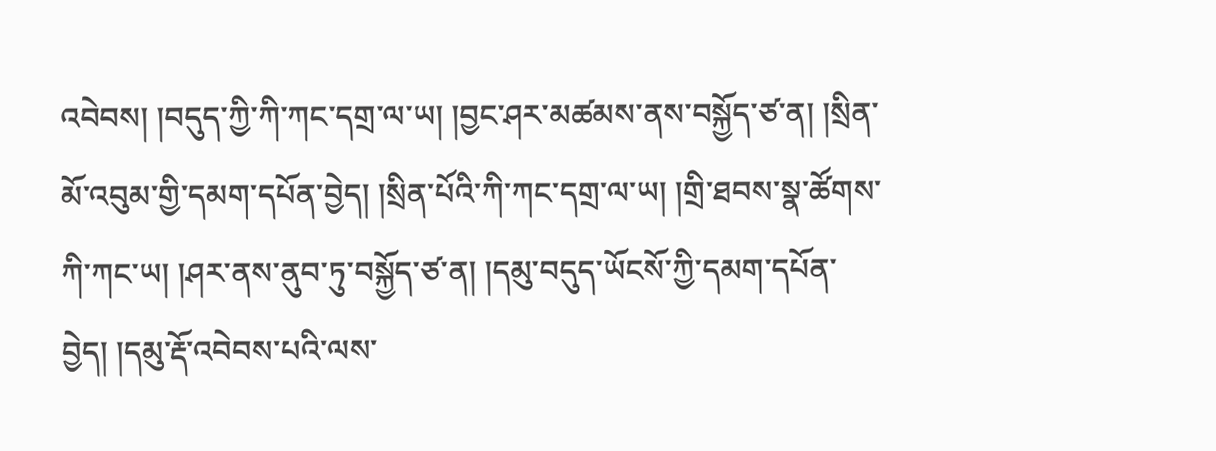འབེབས། །བདུད་ཀྱི་ཀི་ཀང་དགྲ་ལ་ཡ། །བྱང་ཤར་མཚམས་ནས་བསྐྱོད་ཙ་ན། །སྲིན་མོ་འབུམ་གྱི་དམག་དཔོན་བྱེད། །སྲིན་པོའི་ཀི་ཀང་དགྲ་ལ་ཡ། །གྲི་ཐབས་སྣ་ཚོགས་ཀི་ཀང་ཡ། །ཤར་ནས་ནུབ་ཏུ་བསྐྱོད་ཙ་ན། །དམུ་བདུད་ཡོངསོ་ཀྱི་དམག་དཔོན་བྱེད། །དམུ་རྡོ་འབེབས་པའི་ལས་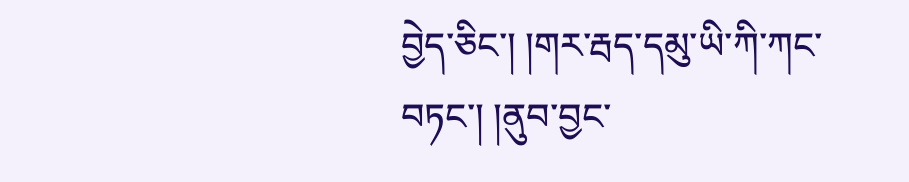བྱེད་ཅིང་། །གར་རྦད་དམུ་ཡི་ཀི་ཀང་བཏང་། །ནུབ་བྱང་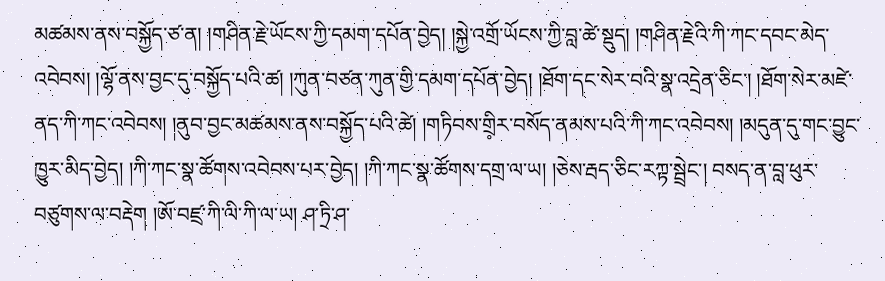མཚམས་ནས་བསྐྱོད་ཙ་ན། །གཤིན་རྗེ་ཡོངས་ཀྱི་དམག་དཔོན་བྱེད། །སྐྱེ་འགྲོ་ཡོངས་ཀྱི་བླ་ཚེ་སྡུད། །གཤིན་རྗེའི་ཀི་ཀང་དབང་མེད་འབེབས། །ལྷོ་ནས་བྱང་དུ་བསྐྱོད་པའི་ཚ། །ཀུན་བཙན་ཀུན་གྱི་དམག་དཔོན་བྱེད། །ཐོག་དང་སེར་བའི་སྣ་འདྲེན་ཅིང་། །ཐོག་སེར་མཛེ་ནད་ཀི་ཀང་འབེབས། །ནུབ་བྱང་མཚམས་ནས་བསྐྱོད་པའི་ཚེ། །གཏིབས་གྲི༷ར་བསོད་ནམས་པའི་ཀི་ཀང་འབེབས། །མདུན་དུ་གང་བྱུང་ཁྱུར་མིད་བྱེད། །ཀི་ཀང་སྣ་ཚོགས་འབེབས་པར་བྱེད། །ཀི་ཀང་སྣ་ཚོགས་དགྲ་ལ་ཡ། །ཅེས་རྦད་ཅིང་རཀྟ་སྦྲེང་། བསད་ན་བླ་ཕུར་བཙུགས་ལ་བརྡེག །ཨོ་བཛྲ་ཀི་ལི་ཀི་ལ་ཡ། ཤ་ཏྲི་ཤ་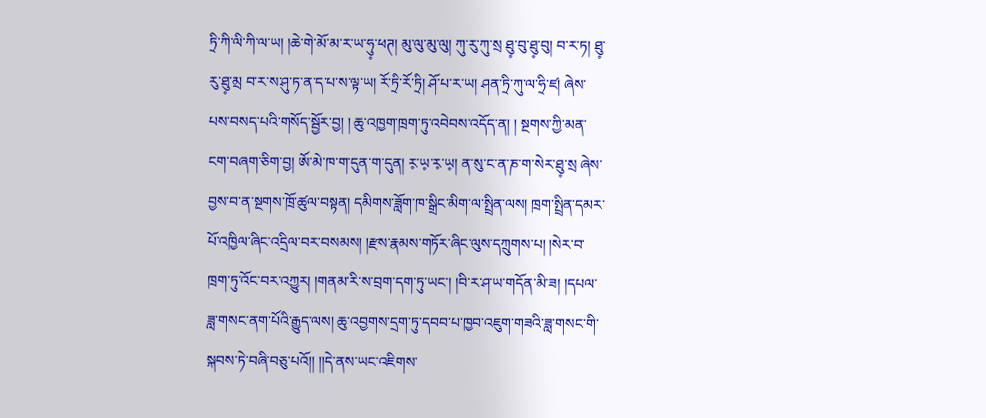ཏྲི་ཀི་ལི་ཀི་ལ་ཡ། །ཆེ་གེ་མོ་མ་ར་ཡ་ཧུ༷་ཕཊ། མུ་ལུ་མུ་ལུ། ཀུ་རུ་ཀུ་སྲ ཐུ༷་བུ་ཐུ༷་བུ། བ་ར་ཏ། ཐུ༷་རུ་ཐུ༷་མྲ བ་ར་ས་ཤུ་ཏ་ན་ད་པ་ས་ལྟ་ཡ། རོ་ཏྲི་རོ་ཏྲི། ཤོ་པ་ར་ཡ། ཤན་ཏྲི་ཀུ་ལ་ཧྲི་ཛ། ཞེས་པས་བསད་པའི་གསོད་སྦྱོར་བྱ། ། ཆུ་འཁྱག་ཁྲག་ཏུ་འབེབས་འདོད་ན། ། སྔགས་ཀྱི་མན་ངག་བཞག་ཅིག་བྱ། ཨོ་མེ་ཁ་ག་དུན་ག་དུན། ར༷་ཡ༷་ར༷་ཡ༷། ན་སུ་ང་ན་ཎ་ག་སེར་ཐུ༷་སྲ ཞེས་བྱས་བ་ན་སྔགས་ཁྲོ་ཚུལ་བསྟན། དམིགས་ཟློག་ཁ་སྒྲིང་མིག་ལ་སྤྲིན་ལས། ཁྲག་སྤྲིན་དམར་པོ་འཁྱིལ་ཞིང་འདྲིལ་བར་བསམས། །རྫས་རྣམས་གཏོར་ཞིང་ལུས་དཀྲུགས་པ། །སེར་བ་ཁྲག་ཏུ་འོང་བར་འཀྱུར། །གནམ་རི་ས་བྲག་དག་ཏུ་ཡང་། །བི་ར་ཤ་ཡ་གདོན་མི་ཟ། །དཔལ་ཟླ་གསང་ནག་པོའི་རྒྱུད་ལས། ཆུ་འབྱགས་དྲག་ཏུ་དབབ་པ་ཁྱབ་འཇུག་གཟའི་ཟླ་གསང་གི་སྐབས་ཏེ་བཞི་བཅུ་པའོ།། །།དེ་ནས་ཡང་འཇིགས་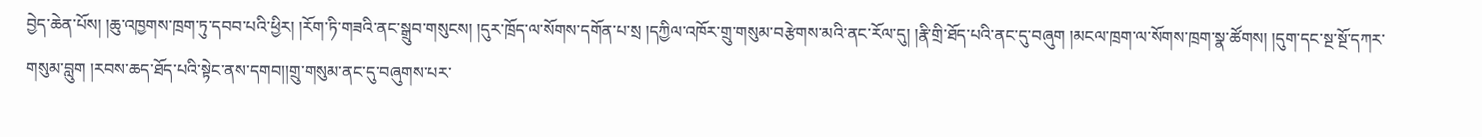བྱེད་ཆེན་པོས། །ཆུ་འཁྱགས་ཁྲག་ཏུ་དབབ་པའི་ཕྱིར། །རོག་ཏི་གཟའི་ནང་སྒྲུབ་གསུངས། །དུར་ཁྲོད་ལ་སོགས་དགོན་པ་སྲ །དཀྱིལ་འཁོར་གྲུ་གསུམ་བརྩེགས་མའི་ནང་རོལ་དུ། །རྣི་གྲི་ཐོད་པའི་ནང་དུ་བཞུག །མངལ་ཁྲག་ལ་སོགས་ཁྲག་སྣ་ཚོགས། །དུག་དང་སྔ་སྔོ་དཀར་གསུམ་བླུག །རབས་ཆད་ཐོད་པའི་སྟེང་ནས་དགབ།།གྲུ་གསུམ་ནང་དུ་བཞུགས་པར་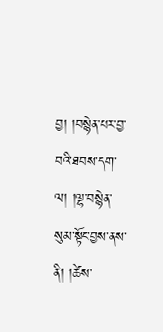བྱ། །བསྙེན་པར་བྱ་བའི་ཐབས་དག་ལ། །ལྷ་བསྙེན་སུམ་སྟོང་བྱས་ནས་ནི། །ཚེས་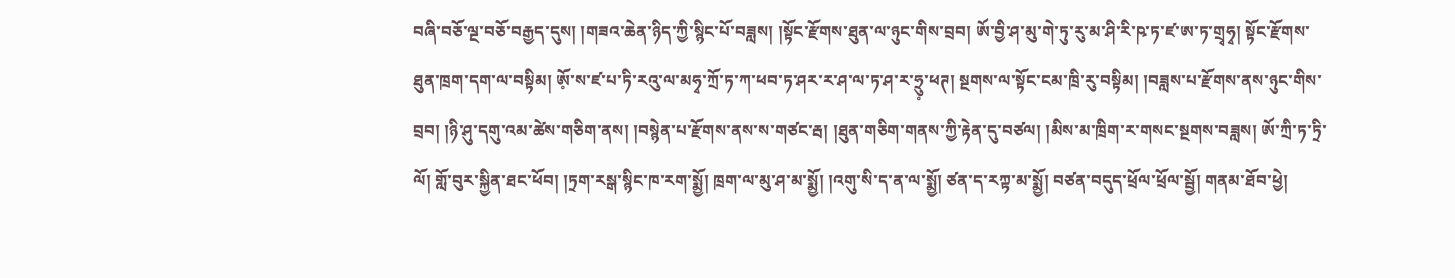བཞི་བཅོ་ལྔ་བཅོ་བརྒྱད་དུས། །གཟའ་ཆེན་ཉིད་ཀྱི་སྙིང་པོ་བཟླས། །སྟོང་རྫོགས་ཐུན་ལ་ཉུང་གིས་བྲབ། ཨོ་བྱི་ཤ་མུ་གེ་ཏུ་རུ་མ་ཤི་རི་ཥ་ཏ་ཛ་ཨ་ཏ་གྲྭཧྭ། སྟོང་རྫོགས་ཐུན་ཁྲག་དག་ལ་བསྟིམ། ཨོ༷་ས་ཛ་པ་ཏི་རའུ་ལ་མཧྭ་ཀྲོ་ཏ་ཀ་ཕབ་ཏ་ཤར་ར་ཤ་ལ་ཏ་ཤ་ར་ཧྲུ༷་ཕཊ། སྔགས་ལ་སྟོང་ངམ་ཁྲི་རུ་བསྟིམ། །བཟླས་པ་རྫོགས་ནས་ཉུང་གིས་བྲབ། །ཉི་ཤུ་དགུ་འམ་ཚེས་གཅིག་ནས། །བསྙེན་པ་རྫོགས་ནས་ས་གཙང་རྦ། །ཐུན་གཅིག་གནས་ཀྱི་རྟེན་དུ་བཙལ། །མིས་མ་ཁྲིག་ར་གསང་སྔགས་བཟླས། ཨོ་ཀྲི་ཏ་ཏྲི་ལོ། གློ་བུར་སྐྱིན་ཐང་ཕོབ། །ཏྲག་རསྒ་སྙིང་ཁ་རག་སྨྱོ། ཁྲག་ལ་མུ་ཤ་མ་སྨྱོ། །འགུ་སི་ད་ན་ལ་སྨྱོ། ཙན་ད་རཀྟ་མ་སྨྱོ། བཙན་བདུད་ཕྲོལ་ཕྲོལ་སྦྱོ། གནམ་ཐོབ་ཕྱེ།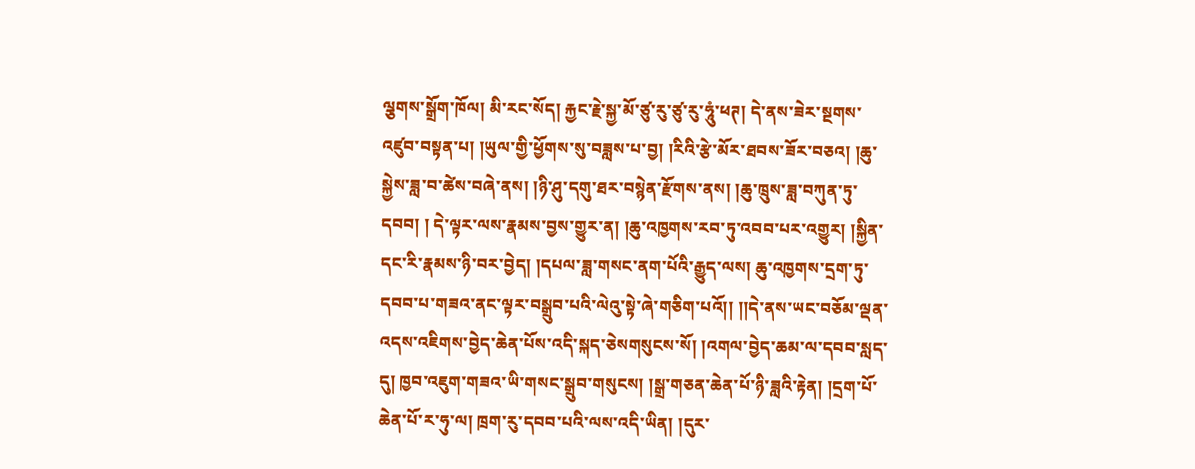ལྕགས་སྒྲོག་ཁོལ། མི་རང་སོད། རྐྱང་རྗེ་སྐྱ་མོ་ཙུ་རུ་ཙུ་རུ་ཧཱུཾ་ཕཊ། དེ་ནས་ཟེར་སྔགས་འཛུབ་བསྟན་པ། །ཡུལ་གྱི་ཕྱོགས་སུ་བཟླས་པ་བྱ། །རིའི་རྩེ་མོར་ཐབས་ཟོར་བཅའ། །ཆུ་སྐྱེས་ཟླ་བ་ཚེས་བཞེ་ནས། །ཉི་ཤུ་དགུ་ཐར་བསྙེན་རྫོགས་ནས། །ཆུ་ཁྲུས་ཟླ་བཀུན་ཏུ་དབབ། ། དེ་ལྟར་ལས་རྣམས་བྱས་གྱུར་ན། །ཆུ་འཁྱགས་རབ་ཏུ་འབབ་པར་འགྱུར། །སྐྱིན་དང་རི་རྣམས་ཉི་བར་བྱེད། །དཔལ་ཟླ་གསང་ནག་པོའི་རྒྱུད་ལས། ཆུ་འཁྱགས་དྲག་ཏུ་དབབ་པ་གཟའ་ནང་ལྟར་བསྒྲུབ་པའི་ལེའུ་སྟེ་ཞེ་གཅིག་པའོ།། །།དེ་ནས་ཡང་བཅོམ་ལྡན་འདས་འཇིགས་བྱེད་ཆེན་པོས་འདི་སྐད་ཅེསགསུངས་སོ། །འགལ་བྱེད་ཆམ་ལ་དབབ་སླད་དུ། ཁྱབ་འཇུག་གཟའ་ཡི་གསང་སྒྲུབ་གསུངས། །སྒྲ་གཅན་ཆེན་པོ་ཉི་ཟླའི་རྟེན། །དྲག་པོ་ཆེན་པོ་ར་ཧུ་ལ། ཁྲག་རུ་དབབ་པའི་ལས་འདི་ཡིན། །དུར་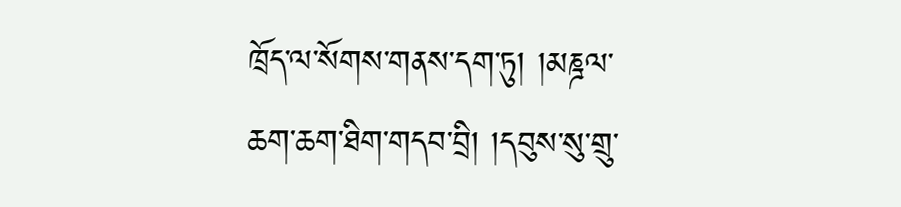ཁྲོད་ལ་སོགས་གནས་དག་ཏུ། །མཎྜལ་ཆག་ཆག་ཐིག་གདབ་བྲི། །དབུས་སུ་གྲུ་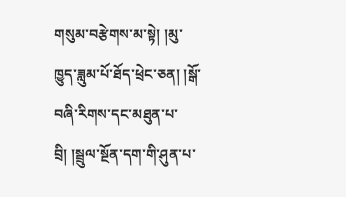གསུམ་བརྩེགས་མ་སྟེ། །མུ་ཁྱུད་ཟླུམ་པོ་ཐོད་ཕྲེང་ཅན། །སྒོ་བཞི་རིགས་དང་མཐུན་པ་བྲི། །སྦྲུལ་སྔོན་དག་གི་ཤུན་པ་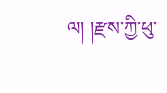ལ། །རྫས་ཀྱི་ཕུ་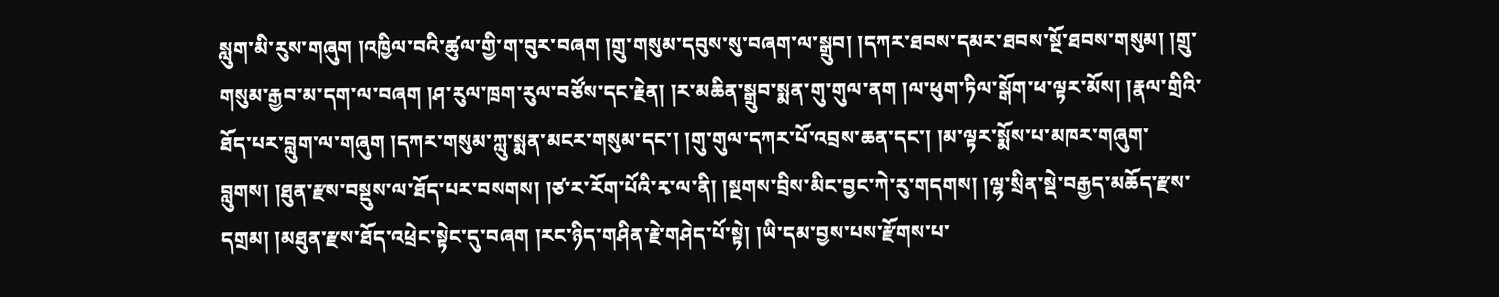སླུག་མི་རུས་གཞུག །འཁྱིལ་བའི་ཚུལ་གྱི་ག་བུར་བཞག །གྲུ་གསུམ་དབུས་སུ་བཞག་ལ་སྒྲུབ། །དཀར་ཐབས་དམར་ཐབས་སྔོ་ཐབས་གསུམ། །གྲུ་གསུམ་རྒྱབ་མ་དག་ལ་བཞག །ཤ་རུལ་ཁྲག་རུལ་བཙོས་དང་རྗེན། །ར་མཆིན་སྒྲུབ་སྨན་གུ་གུལ་ནག །ལ་ཕུག་ཏིལ་སྒོག་ཕ་ལྟར་མོས། །རྣལ་གྲིའི་ཐོད་པར་བླུག་ལ་གཞུག །དཀར་གསུམ་ཀླུ་སྨན་མངར་གསུམ་དང་། །གུ་གུལ་དཀར་པོ་འབྲས་ཆན་དང་། །མ་ལྟར་སྨོས་པ་མཁར་གཞུག་བླུགས། །ཐུན་རྫས་བསྡུས་ལ་ཐོད་པར་བསགས། །ཙ་ར་རོག་པོའི་རྭ་ལ་ནི། །སྔགས་བྲིས་མིང་བྱང་ཀེ་རུ་གདགས། །ལྷ་སྲིན་སྡེ་བརྒྱད་མཆོད་རྫས་དགྲམ། །མཐུན་རྫས་ཐོད་འཕྲེང་སྟེང་དུ་བཞག །རང་ཉིད་གཤིན་རྗེ་གཤེད་པོ་སྟེ། །ཡི་དམ་བྱས་པས་རྫོགས་པ་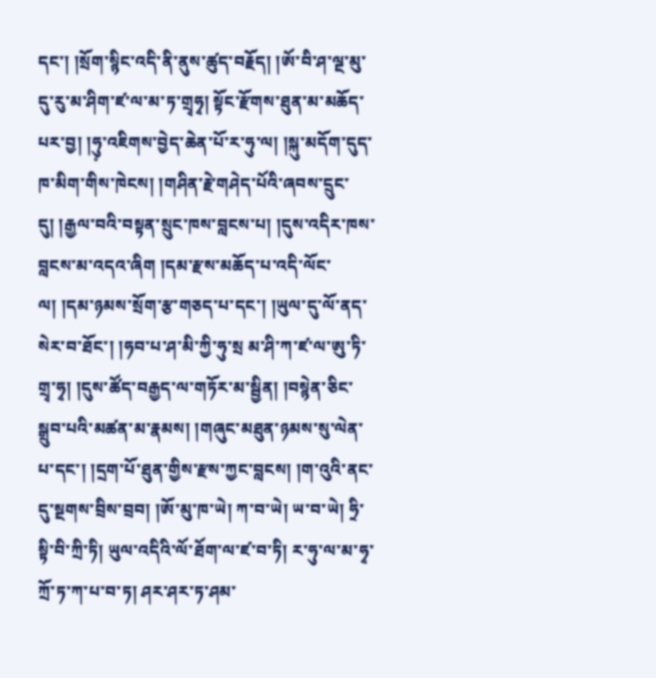དང་། །སྲོག་སྙིང་འདི་ནི་ནུས་ཚུད་བརྗོད། །ཨོ་བི་ཤ་ལྔ་མུ་དུ་རུ་མ་ཤིག་ཛ་ལ་མ་ཏ་གྲྭཧྭ། སྟོང་རྫོགས་ཐུན་མ་མཆོད་པར་བྱ། །ཧུ༷་འཇིགས་བྱེད་ཆེན་པོ་ར་ཧུ་ལ། །སྐུ་མདོག་དུད་ཁ་མིག་གིས་ཁེངས། །གཤིན་རྗེ་གཤེད་པོའི་ཞབས་དྲུང་དུ། །རྒྱལ་བའི་བསྟན་སྲུང་ཁས་བླངས་པ། །དུས་འདིར་ཁས་བླངས་མ་འདའ་ཞིག །དམ་རྫས་མཆོད་པ་འདི་ལོང་ལ། །དམ་ཉམས་སྲོག་རྩ་གཅད་པ་དང་། །ཡུལ་དུ་ལོ་ནད་སེར་བ་ཐོང་། །ཧབ་པ་ཤ་མི་ཀྱི་ཧུ་སྲ མ་ཤི་ཀ་ཛ་ལ་ཨུ་ཏི་གྲྭ་ཧྭ། །དུས་ཚོད་བརྒྱད་ལ་གཏོར་མ་སྦྱིན། །བསྙེན་ཅིང་སྒྲུབ་པའི་མཚན་མ་རྣམས། །གཞུང་མཐུན་ཉམས་སུ་ལེན་པ་དང་། །དྲག་པོ་ཐུན་གྱིས་རྫས་ཀྱང་བླངས། །ག་འུའི་ནང་དུ་སྔགས་བྲིས་བྲབ། །ཨོ་མུ་ཁ་ཡེ། ཀ་བ་ཡེ། ཡ་བ་ཡེ། ཧྲི་སྟི་བི་ཀྲི་ཏི། ཡུལ་འདིའི་ལོ་ཐོག་ལ་ཛ་བ་ཏི། ར་ཧུ་ལ་མ་ཧྭ་ཀྲོ་ཏ་ཀ་པ་བ་ཏ། ཤར་ཤར་ཏ་ཤམ་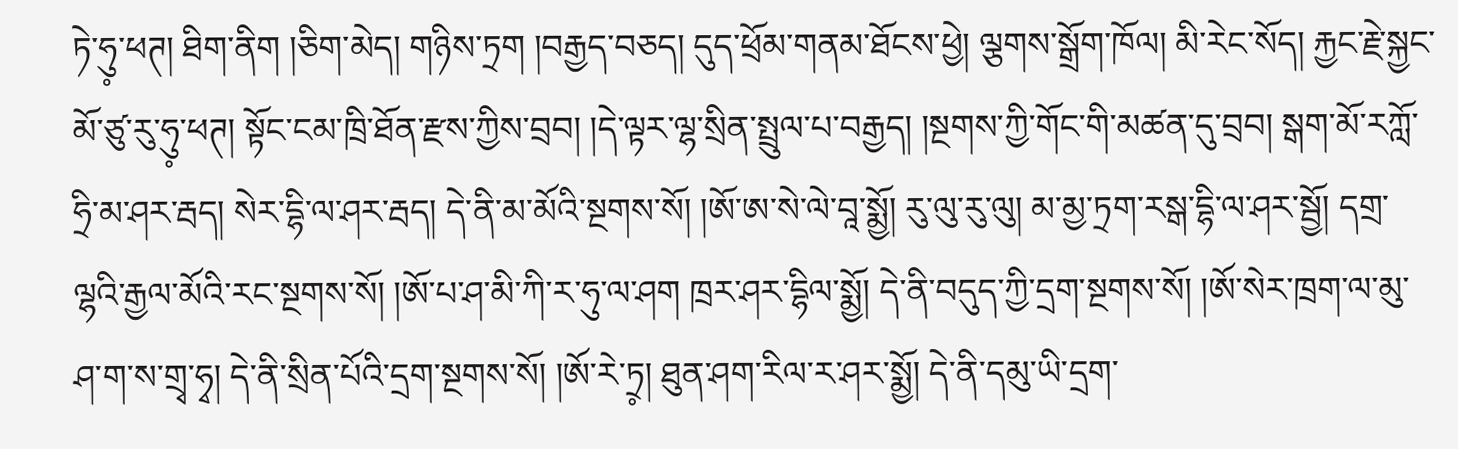ཏེ་ཧུ༷་ཕཊ། ཐིག་ནིག །ཅིག་མེད། གཉིས་ཏྲག །བརྒྱད་བཅད། དུད་ཕྲོམ་གནམ་ཐོངས་ཕྱེ། ལྕགས་སྒྲོག་ཁོལ། མི་རེང་སོད། རྐྱང་རྗེ་སྐྱང་མོ་ཙུ་རུ་ཧུ༷་ཕཊ། སྟོང་ངམ་ཁྲི་ཐོན་རྫས་ཀྱིས་བྲབ། །དེ་ལྟར་ལྷ་སྲིན་སྤྲུལ་པ་བརྒྱད། །སྔགས་ཀྱི་གོང་གི་མཚན་དུ་བྲབ། སྒག་མོ་རཀློ་ཧྲི་མ་ཤར་རྦད། སེར་དྷི་ལ་ཤར་རྦད། དེ་ནི་མ་མོའི་སྔགས་སོ། །ཨོ་ཨ་སེ་ལེ་བཱ་སྨྱོ། རུ་ལུ་རུ་ལུ། མ་མྱ་ཏྲག་རསྒ་དྷི་ལ་ཤར་སྦྱོ། དགྲ་ལྷའི་རྒྱལ་མོའི་རང་སྔགས་སོ། །ཨོ་པ་ཤ་མི་ཀི་ར་ཧུ་ལ་ཤག ཁྲར་ཤར་དྷིལ་སྨྱོ། དེ་ནི་བདུད་ཀྱི་དྲག་སྔགས་སོ། །ཨོ་སེར་ཁྲག་ལ་མུ་ཤ་ག་ས་གྲྭ་ཧྭ། དེ་ནི་སྲིན་པོའི་དྲག་སྔགས་སོ། །ཨོ་རེ་ཏྲ༷། ཐུན་ཤག་རིལ་ར་ཤར་སྨྱོ། དེ་ནི་དམུ་ཡི་དྲག་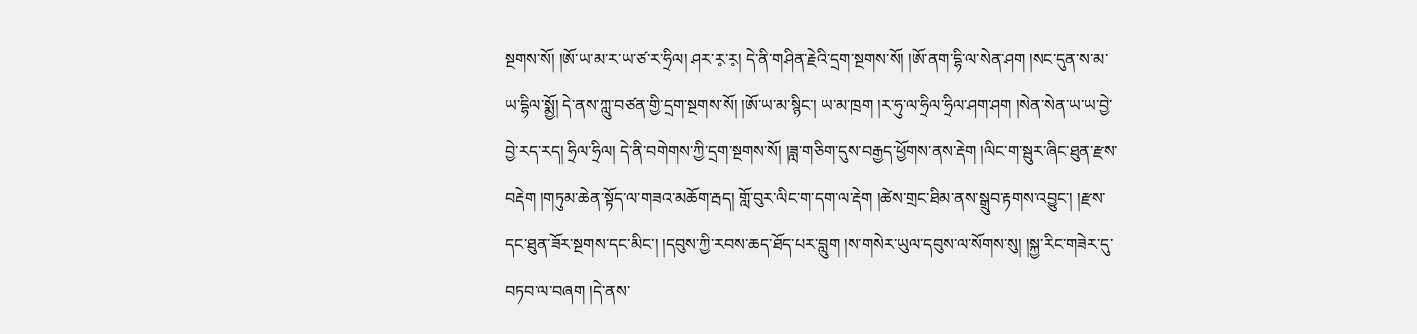སྔགས་སོ། །ཨོ་ཡ་མ་ར་ཡ་ཙ་ར་ཧྲིལ། ཤར་ར༷་ར༷། དེ་ནི་གཤིན་རྗེའི་དྲག་སྔགས་སོ། །ཨོ་ནག་དྷི་ལ་སེན་ཤག །སང་དུན་ས་མ་ཡ་དྷིལ་སྨྱོ། དེ་ནས་ཀླུ་བཙན་གྱི་དྲག་སྔགས་སོ། །ཨོ་ཡ་མ་སྙིང་། ཡ་མ་ཁྲག །ར་ཧུ་ལ་ཧྲིལ་ཧྲིལ་ཤག་ཤག །སེན་སེན་ཡ་ཡ་བྱེ་བྱེ་རད་རད། ཧྲིལ་ཧྲིལ། དེ་ནི་བགེགས་ཀྱི་དྲག་སྔགས་སོ། །ཟླ་གཅིག་དུས་བརྒྱད་ཕྱོགས་ནས་རྡེག །ལིང་ག་སྦུར་ཞིང་ཐུན་རྫས་བརྡེག །གཏུམ་ཆེན་སྟོད་ལ་གཟའ་མཆོག་རྦད། གློ་བུར་ལིང་ག་དག་ལ་རྡེག །ཚེས་གྲང་ཐིམ་ནས་སྒྲུབ་རྟགས་འབྱུང་། །རྫས་དང་ཐུན་ཟོར་སྔགས་དང་མིང་། །དབུས་ཀྱི་རབས་ཆད་ཐོད་པར་བླུག །ས་གསེར་ཡུལ་དབུས་ལ་སོགས་སུ། །སྐྱ་རིང་གཟེར་དུ་བཏབ་ལ་བཞག །དེ་ནས་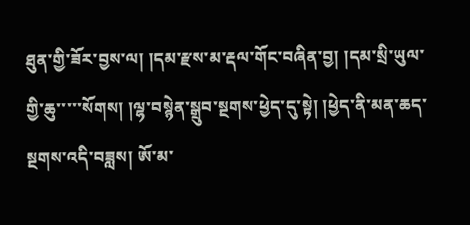ཐུན་གྱི་ཟོར་བྱས་ལ། །དམ་རྫས་མ་རྡལ་གོང་བཞིན་བྱ། །དམ་སྲི་ཡུལ་གྱི་ཆུ་་་་་སོགས། །ལྷ་བསྙེན་སྒྲུབ་སྔགས་ཕྱེད་དུ་སྟེ། །ཕྱེད་ནི་མན་ཆད་སྔགས་འདི་བཟླས། ཨོ་མ་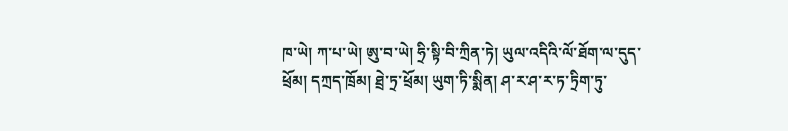ཁ་ཡེ། ཀ་པ་ཡེ། ཨུ་བ་ཡེ། ཧྲི་སྟི་བི་ཀྲིན་ཏེ། ཡུལ་འདིའི་ལོ་ཐོག་ལ་དུད་ཕྲོམ། དཀྲད་ཁྲོམ། ཐྲེ་ཏྲ་ཕྲོམ། ཡུག་ཏི་སྨིན། ཤ་ར་ཤ་ར་ཏ་ཏྲིག་ཏུ་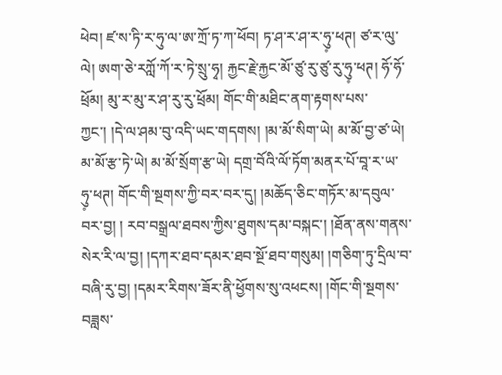ཕེབ། ཛ་ས་ཏི་ར་ཧུ་ལ་ཨ་ཀྲོ་ཏ་ཀ་ཕོབ། ཏ་ཤ་ར་ཤ་ར་ཧུ༷་ཕཊ། ཙ་ར་ལུ་ལེ། ཨག་ཅེ་རཀློ་ཀོ་ར་ཏེ་སྲུ་ཧྭ། རྐྱང་རྗེ་རྐྱང་མོ་ཙུ་རུ་ཙུ་རུ་ཧུ༷་ཕཊ། ཧོ་ཧོ་ཕྲོམ། མུ་ར་མུ་ར་ཤ་རུ་རུ་ཕྲོམ། གོང་གི་མཐིང་ནག་རྟགས་པས་ཀྱང་། །དེ་ལ་ཤམ་བུ་འདི་ཡང་གདགས། །མ་མོ་སིག་ཡེ། མ་མོ་བྱ་ཙ་ཡེ། མ་མོ་རྩ་ཏེ་ཡེ། མ་མོ་སྲོག་རྩ་ཡེ། དགྲ་བོའི་ལོ་ཏོག་མནར་པོ་བཱ་ར་ཡ་ཧུ༷་ཕཊ། གོང་གི་སྔགས་ཀྱི་བར་བར་དུ། །མཆོད་ཅིང་གཏོར་མ་དབུལ་བར་བྱ། ། རབ་བསྒྲལ་ཐབས་ཀྱིས་ཐུགས་དམ་བསྐང་། །ཐོན་ནས་གནས་སེར་རི་ལ་བྱ། །དཀར་ཐབ་དམར་ཐབ་སྔོ་ཐབ་གསུམ། །གཅིག་ཏུ་དྲིལ་བ་བཞི་རུ་བྱ། །དམར་རིགས་ཟོར་ནི་ཕྱོགས་སུ་འཕངས། །གོང་གི་སྔགས་བཟླས་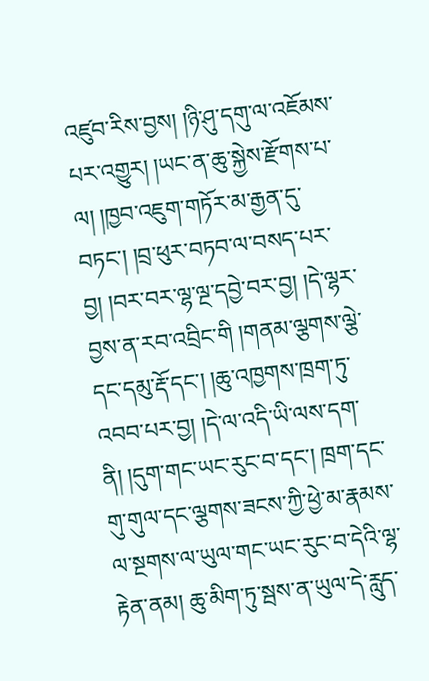འཛུབ་རིས་བྱས། །ཉི་ཤུ་དགུ་ལ་འཇོམས་པར་འགྱུར། །ཡང་ན་ཆུ་སྐྱེས་རྫོགས་པ་ལ། །ཁྱབ་འཇུག་གཏོར་མ་རྒྱན་དུ་བཏང་། །བྲ་ཕུར་བཏབ་ལ་བསད་པར་བྱ། །བར་བར་ལྷ་ལྔ་དབྱེ་བར་བྱ། །དེ་ལྷར་བྱས་ན་རབ་འབྲིང་གི །གནམ་ལྕགས་ལྕེ་དང་དམུ་རྡོ་དང་། །ཆུ་འཁྱགས་ཁྲག་ཏུ་འབབ་པར་བྱ། །དེ་ལ་འདི་ཡི་ལས་དག་ནི། །དུག་གང་ཡང་རུང་བ་དང་། ཁྲག་དང་གུ་གུལ་དང་ལྕགས་ཟངས་ཀྱི་ཕྱེ་མ་རྣམས་ལ་སྔགས་ལ་ཡུལ་གང་ཡང་རུང་བ་དེའི་ལྷ་རྟེན་ནམ། ཆུ་མིག་ཏུ་སྦས་ན་ཡུལ་དེ་རླུད་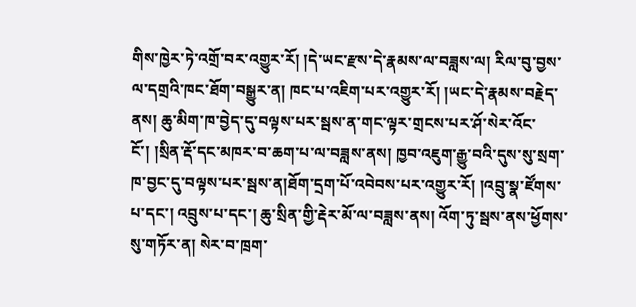གིས་ཁྱེར་ཏེ་འགྲོ་བར་འགྱུར་རོ། །དེ་ཡང་རྫས་དེ་རྣམས་ལ་བཟླས་ལ། རིལ་བུ་བྱས་ལ་དགྲའི་ཁང་ཐོག་བསྒྱུར་ན། ཁང་པ་འཇིག་པར་འགྱུར་རོ། །ཡང་དེ་རྣམས་བརྗེད་ནས། ཆུ་མིག་ཁ་བྱེད་དུ་བལྟས་པར་སྦས་ན་གང་ལྟར་གྲངས་པར་ཤོ་སེར་འོང་ངོ་། །སྲིན་རྡོ་དང་མཁར་བ་ཆག་པ་ལ་བཟླས་ནས། ཁྱབ་འཇུག་རྒྱུ་བའི་དུས་སུ་སྲག་ཁ་བྱང་དུ་བལྟས་པར་སྦས་ན།ཐོག་དྲག་པོ་འབེབས་པར་འགྱུར་རོ། །འབྲུ་སྣ་ཛོགས་པ་དང་། འབྲུས་པ་དང་། ཆུ་སྲིན་གྱི་རྡེར་མོ་ལ་བཟླས་ནས། འོག་ཏུ་སྦས་ནས་ཕྱོགས་སུ་གཏོར་ན། སེར་བ་ཁྲག་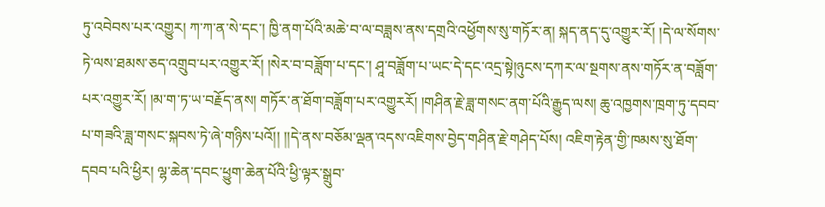ཏུ་འབེབས་པར་འགྱུར། ཀ་ཀ་ན་སེ་དང་། ཁྱི་ནག་པོའི་མཆེ་བ་ལ་བཟླས་ནས་དགྲའི་འཕྱོགས་སུ་གཏོར་ན། སྐད་ནད་དུ་འགྱུར་རོ། །དེ་ལ་སོགས་ཏེ་ལས་ཐམས་ཅད་འགྲུབ་པར་འགྱུར་རོ། །སེར་བ་བཟློག་པ་དང་། ཤཱ་བཟློག་པ་ཡང་དེ་དང་འདྲ་སྟེ།ཉུངས་དཀར་ལ་སྔགས་ནས་གཏོར་ན་བཟློག་པར་འགྱུར་རོ། །མ་ག་ཏ་ཡ་བརྗོད་ནས། གཏོར་ན་ཐོག་བཟློག་པར་འགྱུརརོ། །གཤིན་རྗེ་ཟླ་གསང་ནག་པོའི་རྒྱུད་ལས། ཆུ་འཁྱགས་ཁྲག་ཏུ་དབབ་པ་གཟའི་ཟླ་གསང་སྐབས་ཏེ་ཞེ་གཉིས་པའོ།། །།དེ་ནས་བཅོམ་ལྡན་འདས་འཇིགས་བྱེད་གཤིན་རྗེ་གཤེད་པོས། འཇིག་རྟེན་གྱི་ཁམས་སུ་ཐོག་དབབ་པའི་ཕྱིར། ལྷ་ཆེན་དབང་ཕྱུག་ཆེན་པོའི་ཕྱི་ལྟར་སྒྲུབ་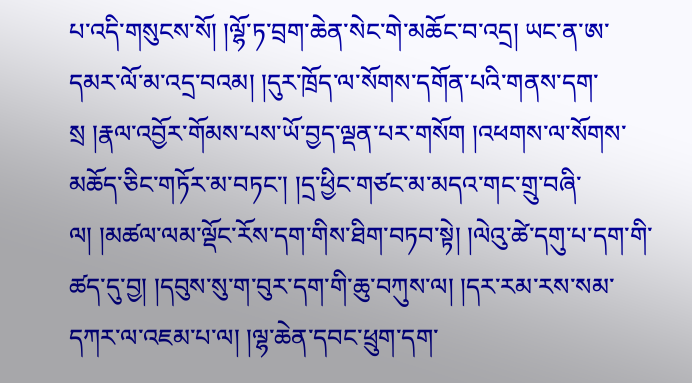པ་འདི་གསུངས་སོ། །ལྷོ་ཏ་བྲག་ཆེན་སེང་གེ་མཆོང་བ་འདྲ། ཡང་ན་ཨ་དམར་ལོ་མ་འདྲ་བའམ། །དུར་ཁྲོད་ལ་སོགས་དགོན་པའི་གནས་དག་སྲ །རྣལ་འབྱོར་གོམས་པས་ཡོ་བྱད་ལྡན་པར་གསོག །འཕགས་ལ་སོགས་མཆོད་ཅིང་གཏོར་མ་བཏང་། །དྲ་ཕྱིང་གཙང་མ་མདའ་གང་གྲུ་བཞི་ལ། །མཚལ་ལམ་ལྡོང་རོས་དག་གིས་ཐིག་བཏབ་སྟེ། །ལེའུ་ཚེ་དགུ་པ་དག་གི་ཚད་དུ་བྱ། །དབུས་སུ་ག་བུར་དག་གི་ཆུ་བཀུས་ལ། །དར་རམ་རས་སམ་དཀར་ལ་འཇམ་པ་ལ། །ལྷ་ཆེན་དབང་ཕྲུག་དག་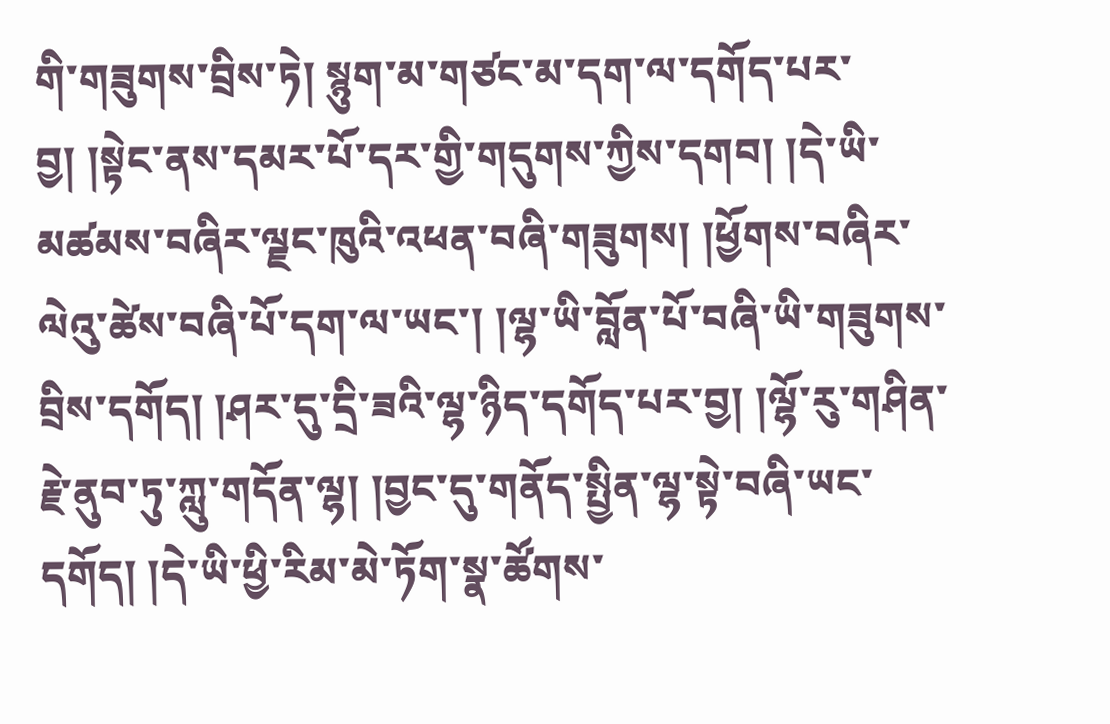གི་གཟུགས་བྲིས་ཏེ། སྙུག་མ་གཙང་མ་དག་ལ་དགོད་པར་བྱ། །སྟེང་ནས་དམར་པོ་དར་གྱི་གདུགས་ཀྱིས་དགབ། །དེ་ཡི་མཚམས་བཞིར་ལྗང་ཁུའི་འཕན་བཞི་གཟུགས། །ཕྱོགས་བཞིར་ལེའུ་ཚེས་བཞི་པོ་དག་ལ་ཡང་། །ལྷ་ཡི་བློན་པོ་བཞི་ཡི་གཟུགས་བྲིས་དགོད། །ཤར་དུ་དྲི་ཟའི་ལྷ་ཉིད་དགོད་པར་བྱ། །ལྷོ་རུ་གཤིན་རྗེ་ནུབ་ཏུ་ཀླུ་གདོན་ལྷ། །བྱང་དུ་གནོད་སྤྱིན་ལྷ་སྟེ་བཞི་ཡང་དགོད། །དེ་ཡི་ཕྱི་རིམ་མེ་ཏོག་སྣ་ཚོགས་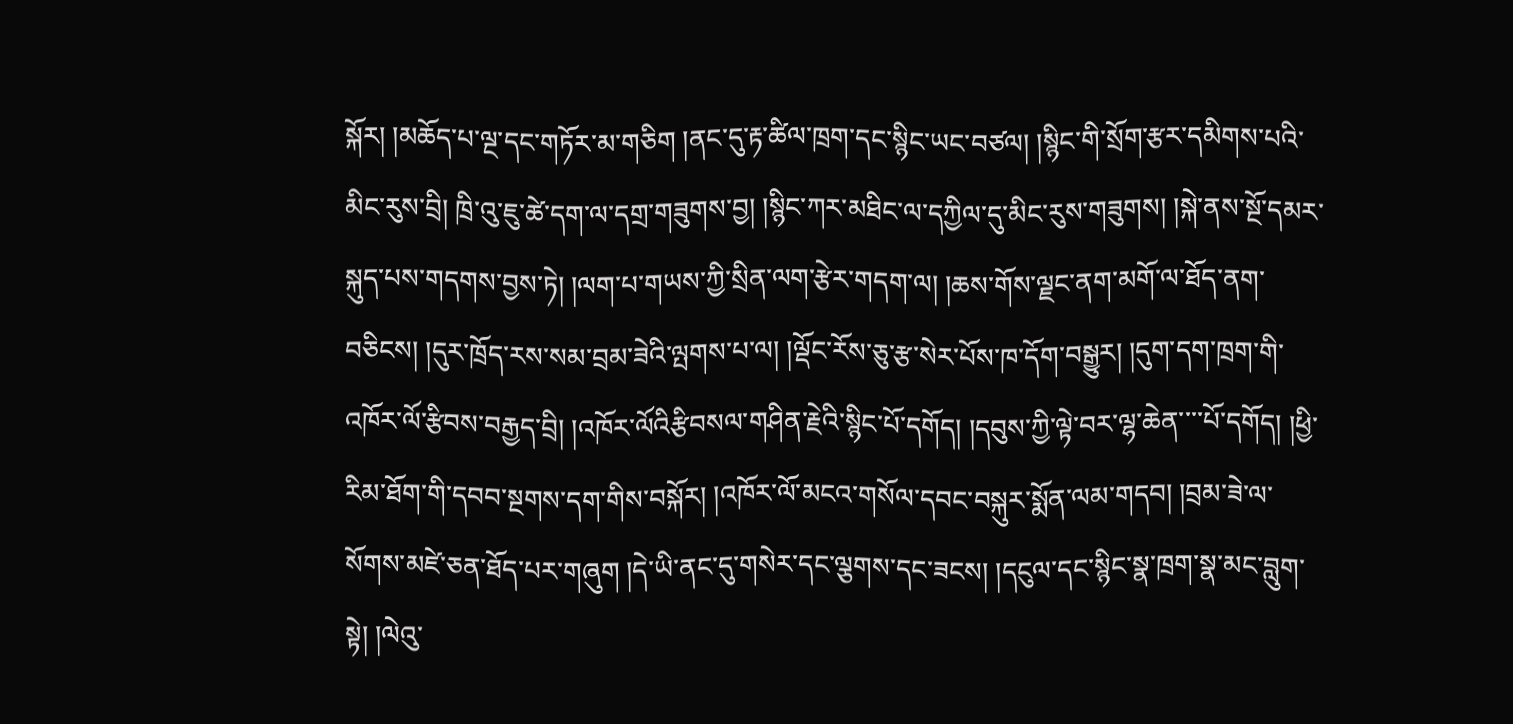སྐོར། །མཆོད་པ་ལྔ་དང་གཏོར་མ་གཅིག །ནང་དུ་རྟ་ཚིལ་ཁྲག་དང་སྙིང་ཡང་བཙལ། །སྙིང་གི་སྲོག་རྩར་དམིགས་པའི་མིང་རུས་བྲི། ཁྲི་འུ་ཇུ་ཚེ་དག་ལ་དགྲ་གཟུགས་བྱ། །སྙིང་ཀར་མཐིང་ལ་དཀྱིལ་དུ་མིང་རུས་གཟུགས། །སྐེ་ནས་སྔོ་དམར་སྐུད་པས་གདགས་བྱས་ཏེ། །ལག་པ་གཡས་ཀྱི་སྲིན་ལག་རྩེར་གདག་ལ། །ཆས་གོས་ལྗང་ནག་མགོ་ལ་ཐོད་ནག་བཅིངས། །དུར་ཁྲོད་རས་སམ་བྲམ་ཟེའི་ལྤགས་པ་ལ། །ལྡོང་རོས་ཅུ་རྩ་སེར་པོས་ཁ་དོག་བསྒྱུར། །དུག་དག་ཁྲག་གི་འཁོར་ལོ་རྩིབས་བརྒྱད་བྲི། །འཁོར་ལོའིརྩིབསལ་གཤིན་རྗེའི་སྙིང་པོ་དགོད། །དབུས་ཀྱི་ལྟེ་བར་ལྷ་ཆེན་་་་པོ་དགོད། །ཕྱི་རིམ་ཐོག་གི་དབབ་སྔགས་དག་གིས་བསྐོར། །འཁོར་ལོ་མངའ་གསོལ་དབང་བསྐུར་སྨོན་ལམ་གདབ། །བྲམ་ཟེ་ལ་སོགས་མཛེ་ཅན་ཐོད་པར་གཞུག །དེ་ཡི་ནང་དུ་གསེར་དང་ལྕགས་དང་ཟངས། །དངུལ་དང་སྙིང་སྣ་ཁྲག་སྣ་མང་བླུག་སྟེ། །ལེའུ་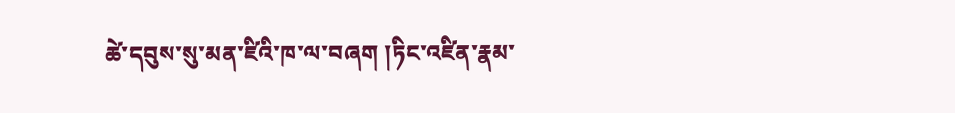ཚེ་དབུས་སུ་མན་ཛིའི་ཁ་ལ་བཞག །ཏིང་འཛིན་རྣམ་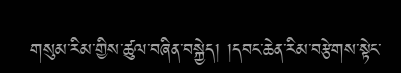གསུམ་རིམ་གྱིས་ཚུལ་བཞིན་བསྐྱེད། །དབང་ཆེན་རིམ་བརྩེགས་སྟེང་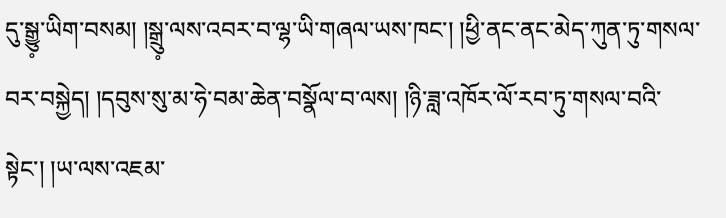དུ་སྒྱུ༷་ཡིག་བསམ། །སྒྲུ༷་ལས་འབར་བ་ལྷ་ཡི་གཞལ་ཡས་ཁང་། །ཕྱི་ནང་ནང་མེད་ཀུན་ཏུ་གསལ་བར་བསྐྱེད། །དབུས་སུ་མ་ཧེ་བམ་ཆེན་བསྣོལ་བ་ལས། །ཉི་ཟླ་འཁོར་ལོ་རབ་ཏུ་གསལ་བའི་སྟེང་། །ཡ་ལས་འཇམ་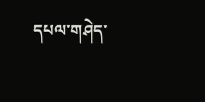དཔལ་གཤེད་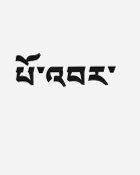པོ་འབར་